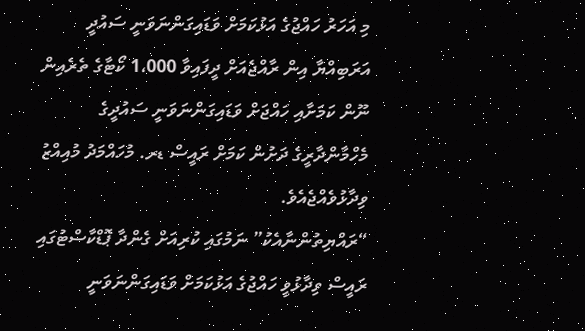މި އަހަރު ހައްޖުގެ އަޅުކަމަށް ވަޑައިގަންނަވަނީ ސައުދީ އަރަބިއްޔާ އިން ރާއްޖެއަށް ދީފައިވާ 1،000 ކޯޓާގެ ތެރެއިން ނޫން ކަމަށާއި ހައްޖަށް ވަޑައިގަންނަވަނީ ސައުދީގެ މެހްމާންދާރީގެ ދަށުން ކަމަށް ރައީސް ޑރ. މުހައްމަދު މުއިއްޒު ވިދާޅުވެއްޖެއެވެ.
“ރައްޔިތުންނާއެކު” ނަމުގައި ކުރިއަށް ގެންދާ ޕޮޑްކާސްޓުގައި ރައީސް ވިދާޅުވީ ހައްޖުގެ އަޅުކަމަށް ވަޑައިގަންނަވަނީ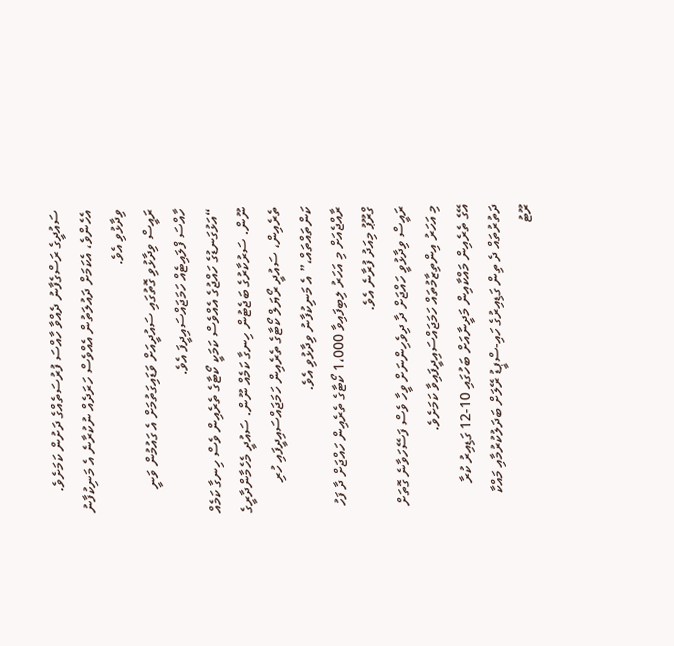ސައުދީގެ ރަސްގެފާނު ދެއްވާ ހާއްސަ ފުރުސަތެއްގެ ދަށުން ކަމަށެވެ. އެހެންވެ، އެކަމަށް ދައުލަތުން އެއްވެސް ހަރަދެއް ނުކުރާނެ އެ މަނިކުފާނު ވިދާޅުވި އެވެ.
ރައީސް ވިދާޅުވި ގޮތުގައި ސައުދީއަށް ވަޑައިގަތުމަށް އެ ގައުމުން ވަނީ ހާއްސަ ފްލައިޓެއް ހަމަޖައްސައިދީފަ އެވެ.
“އަޅުގަނޑުގެ ހައްޖުގެ އެއްވެސް ކަމަކީ ކޯޓާގެ ތެރެއިން ވެސް ހިނގާ ކަމެއް ނޫން. ސަރުކާރުގެ ބަޖެޓުން ހިނގާ ކަމެއް ނޫން. ސައުދީ މެހެމާންދާރީގެ ތެރެއިން، ސައުދީ ރޯޔަލް ކޯޓާގެ ތެރެއިން ހަމަޖައްސައިދީފައި ހުރި ކަންތައްތައް،” އެ މަނިކުފާނު ވިދާޅުވި އެވެ.
ރާއްޖެއަށް މި އަހަރު ލިބިފައިވާ 1،000 ކޯޓާގެ ތެރެއިން ހައްޖަށް ދާ ފަހު ގްރޫޕު މިއަދު ފުރާނެ އެވެ.
ރައީސް ވިދާޅުވީ ހައްޖަށް ދާ ދިވެހިންނަށް ވީހާ ވެސް ފަސޭހަވާނެ ގޮތަށް މި އަހަރު އިންތިޒާމުތައް ހަމަޖައްސައިދީފައިވާ ކަމަށެވެ.
އޭގެ ތެރެއިން މައްކާއިން މަދީނާއަށް ބަހުގައި 10-12 ގަޑިއިރު ކުރާ ދަތުރުތައް ދެ ތިން ގަޑިއިރުގެ ހައި-ސްޕީޑު ރޭލަށް ބަދަލުކުރުމާއި މައްކާ ރޫޓު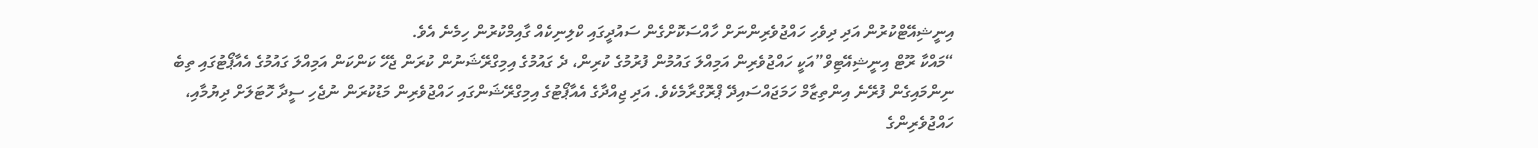އިނީޝިއޭޓްކުރުން އަދި ދިވެހި ހައްޖުވެރިންނަށް ހާއްސަކޮށްގެން ސައުދީގައި ކްލިނިކެއް ގާއިމްކުރުން ހިމެނެ އެވެ.
“މައްކާ ރޫޓް އިނީޝިއޭޓިވް”އަކީ ހައްޖުވެރިން އަމިއްލަ ގައުމުން ފުރުމުގެ ކުރިން، ދެ ގައުމުގެ އިމިގްރޭޝަނުން ކުރަން ޖެހޭ ކަންކަން އަމިއްލަ ގައުމުގެ އެއާޕޯޓުގައި ތިބެ ނިންމައިގެން ފުރޭނެ އިންތިޒާމް ހަމަޖައްސައިދޭ ޕްރޮގްރާމެކެވެ. އަދި ޖިއްދާގެ އެއާޕޯޓުގެ އިމިގްރޭޝަންގައި ހައްޖުވެރިން މަޑުކުރަން ނުޖެހި ސީދާ ހޮޓަލަށް ދިޔުމާއި، ހައްޖުވެރިންގެ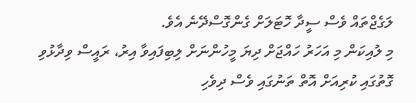ލަގެޖްތައް ވެސް ސީދާ ހޮޓަލަށް ގެންގޮސްދޭނެ އެވެ.
މި ލުއިކަން މި އަހަރު ހައްޖަށް ދިޔަ މީހުންނަށް ލިބިފައިވާ އިރު، ރައީސް ވިދާޅުވި ގޮތުގައި ކުރިއަށް އޮތް ތަނުގައި ވެސް ދިވެހި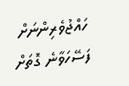ހައްޖުވެރިންނަށް ފަސޭހަވާނެ ގޮތަށް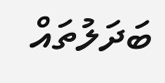ބަދަލުތައް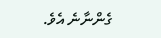ގެންނާނެ އެވެ.